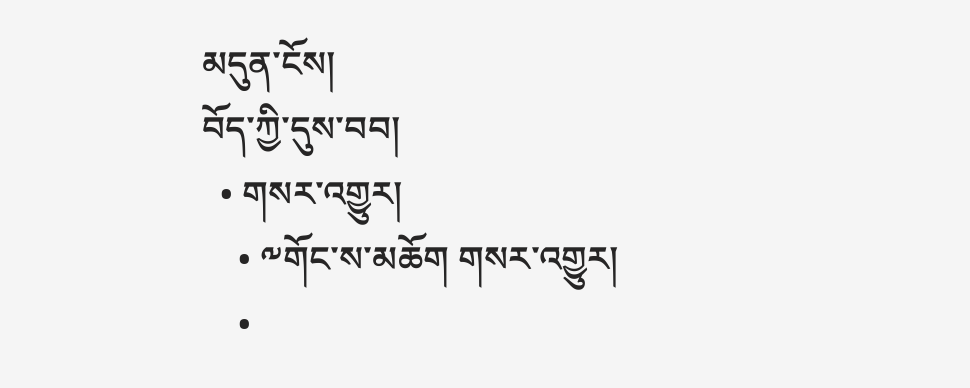མདུན་ངོས།
བོད་ཀྱི་དུས་བབ།
  • གསར་འགྱུར།
    • ༸གོང་ས་མཆོག གསར་འགྱུར།
    •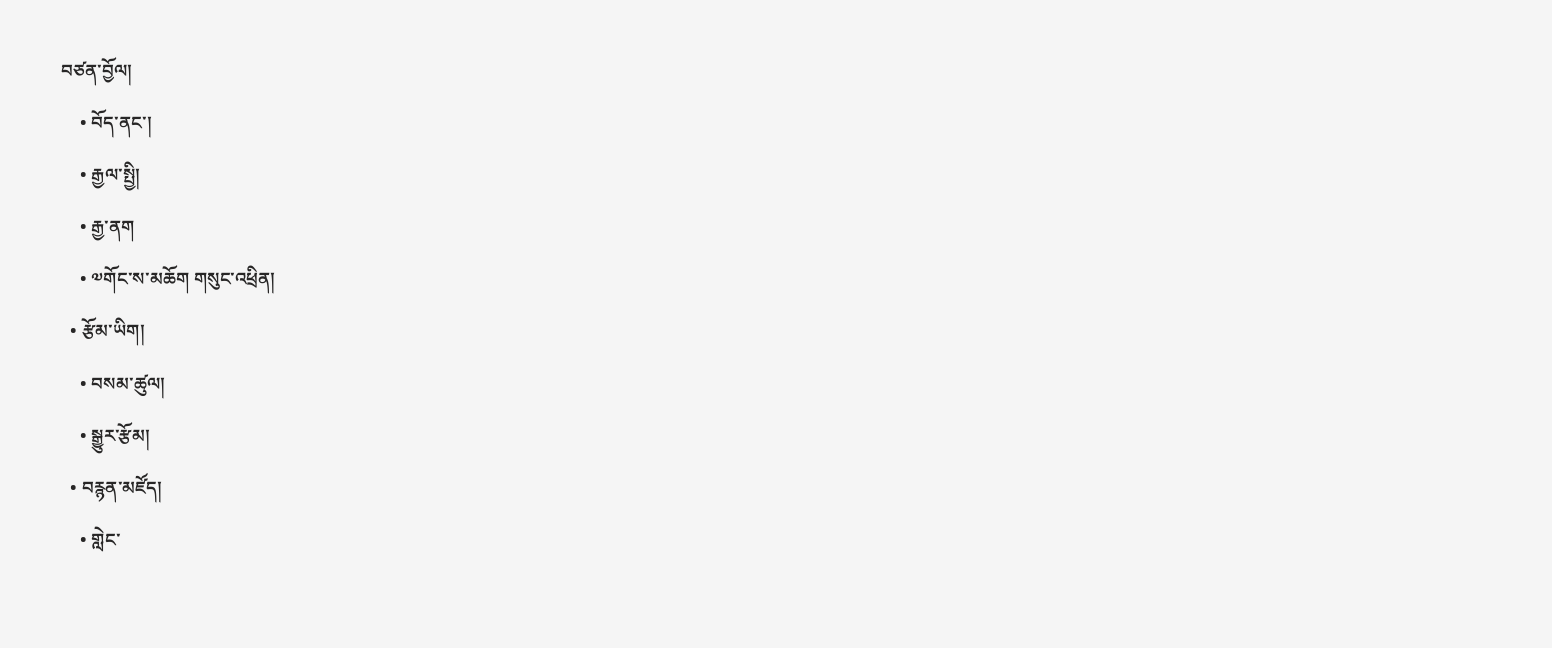བཙན་བྱོལ།
    • བོད་ནང་།
    • རྒྱལ་སྤྱི།
    • རྒྱ་ནག
    • ༧གོང་ས་མཆོག གསུང་འཕྲིན།
  • རྩོམ་ཡིག།
    • བསམ་ཚུལ།
    • སྒྱུར་རྩོམ།
  • བརྙན་མཛོད།
    • གླེང་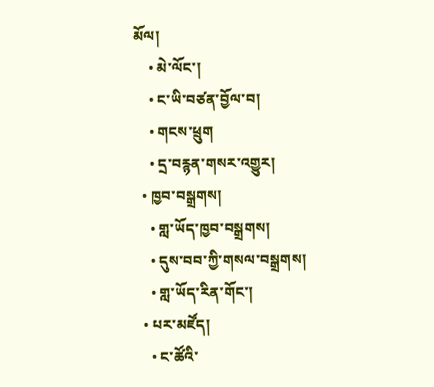མོལ།
    • མེ་ལོང་།
    • ང་ཡི་བཙན་བྱོལ་བ།
    • གངས་ཕྲུག
    • དྲ་བརྙན་གསར་འགྱུར།
  • ཁྱབ་བསྒྲགས།
    • གླ་ཡོད་ཁྱབ་བསྒྲགས།
    • དུས་བབ་ཀྱི་གསལ་བསྒྲགས།
    • གླ་ཡོད་རིན་གོང་།
  • པར་མཛོད།
    • ང་ཚོའི་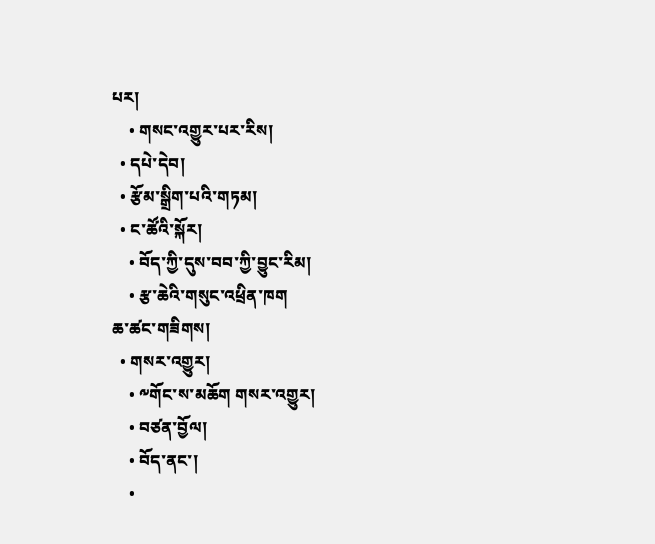པར།
    • གསང་འགྱུར་པར་རིས།
  • དཔེ་དེབ།
  • རྩོམ་སྒྲིག་པའི་གཏམ།
  • ང་ཚོའི་སྐོར།
    • བོད་ཀྱི་དུས་བབ་ཀྱི་བྱུང་རིམ།
    • རྩ་ཆེའི་གསུང་འཕྲིན་ཁག
ཆ་ཚང་གཟིགས།
  • གསར་འགྱུར།
    • ༸གོང་ས་མཆོག གསར་འགྱུར།
    • བཙན་བྱོལ།
    • བོད་ནང་།
    •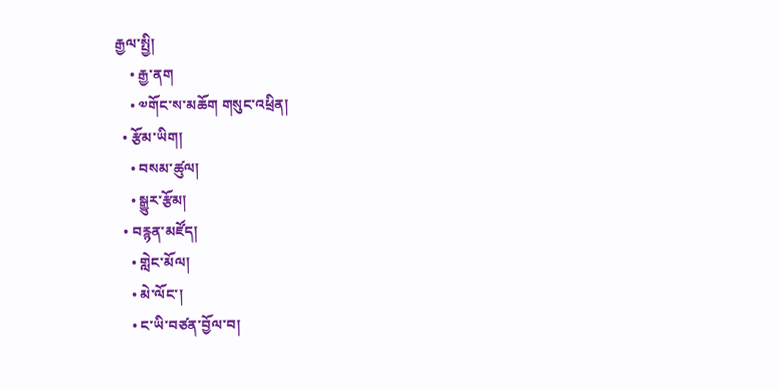རྒྱལ་སྤྱི།
    • རྒྱ་ནག
    • ༧གོང་ས་མཆོག གསུང་འཕྲིན།
  • རྩོམ་ཡིག།
    • བསམ་ཚུལ།
    • སྒྱུར་རྩོམ།
  • བརྙན་མཛོད།
    • གླེང་མོལ།
    • མེ་ལོང་།
    • ང་ཡི་བཙན་བྱོལ་བ།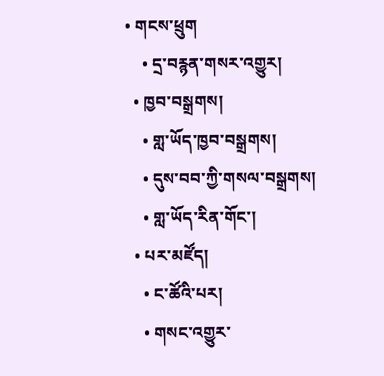• གངས་ཕྲུག
    • དྲ་བརྙན་གསར་འགྱུར།
  • ཁྱབ་བསྒྲགས།
    • གླ་ཡོད་ཁྱབ་བསྒྲགས།
    • དུས་བབ་ཀྱི་གསལ་བསྒྲགས།
    • གླ་ཡོད་རིན་གོང་།
  • པར་མཛོད།
    • ང་ཚོའི་པར།
    • གསང་འགྱུར་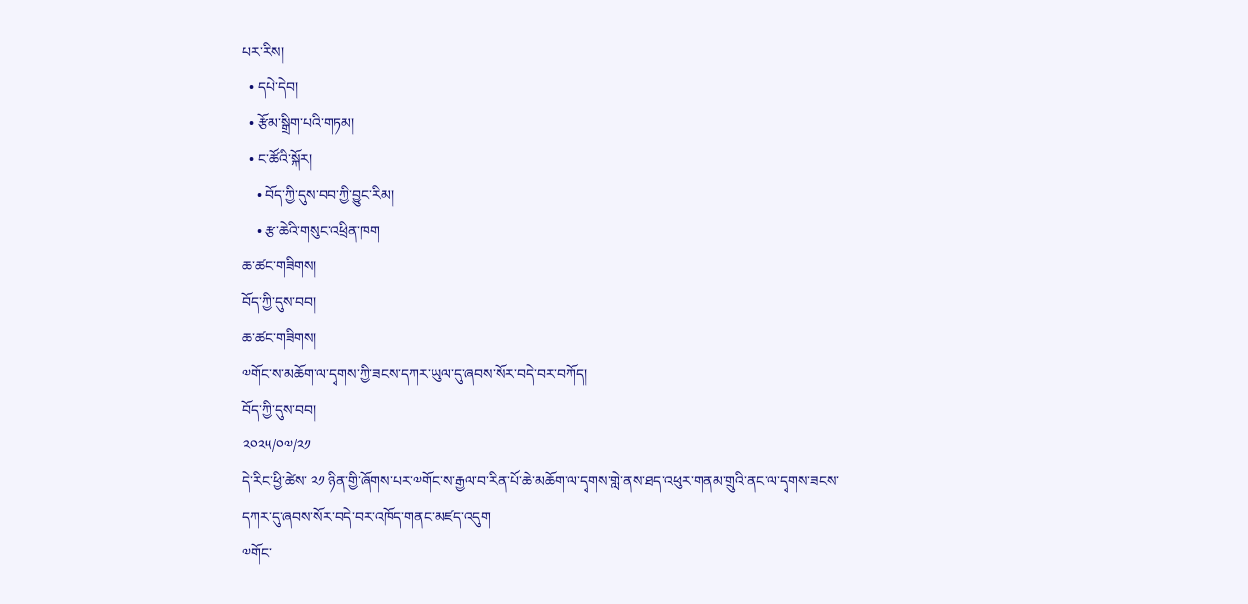པར་རིས།
  • དཔེ་དེབ།
  • རྩོམ་སྒྲིག་པའི་གཏམ།
  • ང་ཚོའི་སྐོར།
    • བོད་ཀྱི་དུས་བབ་ཀྱི་བྱུང་རིམ།
    • རྩ་ཆེའི་གསུང་འཕྲིན་ཁག
ཆ་ཚང་གཟིགས།
བོད་ཀྱི་དུས་བབ།
ཆ་ཚང་གཟིགས།
༧གོང་ས་མཆོག་ལ་དྭགས་ཀྱི་ཟངས་དཀར་ཡུལ་དུ་ཞབས་སོར་བདེ་བར་བཀོད།
བོད་ཀྱི་དུས་བབ།
༢༠༢༥/༠༧/༢༡
དེ་རིང་ཕྱི་ཚེས་ ༢༡ ཉིན་གྱི་ཞོགས་པར་༧གོང་ས་རྒྱལ་བ་རིན་པོ་ཆེ་མཆོག་ལ་དྭགས་གླེ་ནས་ཐད་འཕུར་གནམ་གྲུའི་ནང་ལ་དྭགས་ཟངས་དཀར་དུ་ཞབས་སོར་བདེ་བར་འཁོད་གནང་མཛད་འདུག
༧གོང་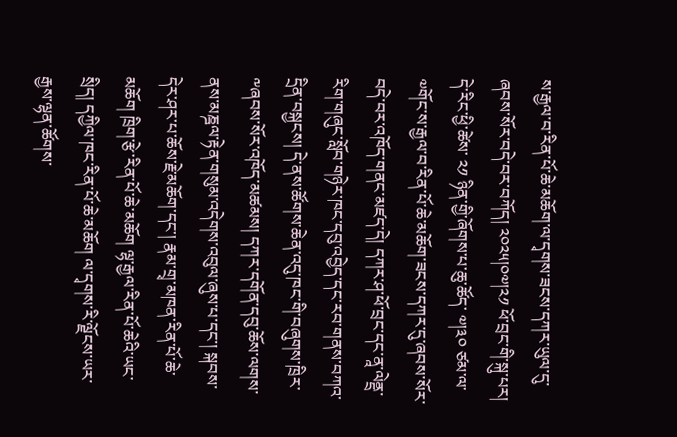ས་རྒྱལ་བ་རིན་པོ་ཆེ་མཆོག་ལ་དྭགས་ཟངས་དཀར་ཡུལ་དུ་ཞབས་སོར་བདེ་བར་བཀོད། ༢༠༢༥།༠༧།༢༡ ཕོ་བྲང་གི་སྐུ་པར།
དེ་རིང་ཕྱི་ཚེས་ ༢༡ ཉིན་གྱི་ཞོགས་པ་ཆུ་ཚོད་ ༧།༣༠ ཙམ་ལ་༧གོང་ས་རྒྱལ་བ་རིན་པོ་ཆེ་མཆོག་ཟངས་དཀར་དུ་ཞབས་སོར་བདེ་བར་འཁོད་གནང་མཛད་དེ། དཀར་ཤ་ཕོ་བྲང་དང་ནཱ་ལེནྡྲ་རིག་གཞུང་སློབ་གཉེར་ཁང་དབུ་འབྱེད་དང་རབ་གནས་བཀའ་དྲིན་བསྐྱངས། དེ་ནས་ཚོགས་ཆེན་འདུ་ཁང་གི་བཞུགས་ཁྲིར་༸ཞབས་སོར་འཁོད་མཚམས། དཀར་དགོན་དབུ་ཆོས་ལགས་ནས་མཎྜལ་རྟེན་གསུམ་འདེགས་འབུལ་ཞུས་པ་དང་། སྐབས་དེར་ཤར་པ་ཆོས་རྗེ་མཆོག་དང་། རྣམ་གྲྭ་མཁན་རིན་པོ་ཆེ་མཆོག ཁྲིག་རྩེ་རིན་པོ་ཆེ་མཆོག ལྷ་རྒྱལ་རིན་པོ་ཆེའི་ཡང་སྲིད། དཀྱིལ་ཁང་རིན་པོ་ཆེ་མཆོག ལ་དྭགས་རི་ལྗོངས་ཡར་རྒྱས་ལྷན་ཚོགས་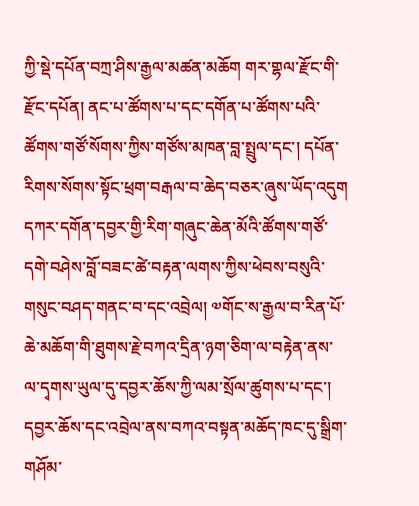ཀྱི་སྡེ་དཔོན་བཀྲ་ཤིས་རྒྱལ་མཚན་མཆོག གར་གྷལ་རྫོང་གི་རྫོང་དཔོན། ནང་པ་ཚོགས་པ་དང་དགོན་པ་ཚོགས་པའི་ཚོགས་གཙོ་སོགས་ཀྱིས་གཙོས་མཁན་བླ་སྤྲུལ་དང་། དཔོན་རིགས་སོགས་སྟོང་ཕྲག་བརྒལ་བ་ཆེད་བཅར་ཞུས་ཡོད་འདུག
དཀར་དགོན་དབྱར་གྱི་རིག་གཞུང་ཆེན་མོའི་ཚོགས་གཙོ་དགེ་བཤེས་བློ་བཟང་ཚེ་བརྟན་ལགས་ཀྱིས་ཕེབས་བསུའི་གསུང་བཤད་གནང་བ་དང་འབྲེལ། ༧གོང་ས་རྒྱལ་བ་རིན་པོ་ཆེ་མཆོག་གི་ཐུགས་རྗེ་བཀའ་དྲིན་ཉག་ཅིག་ལ་བརྟེན་ནས་ལ་དྭགས་ཡུལ་དུ་དབྱར་ཆོས་ཀྱི་ལམ་སྲོལ་ཚུགས་པ་དང་། དབྱར་ཆོས་དང་འབྲེལ་ནས་བཀའ་བསྟན་མཆོད་ཁང་དུ་སྒྲིག་གཤོམ་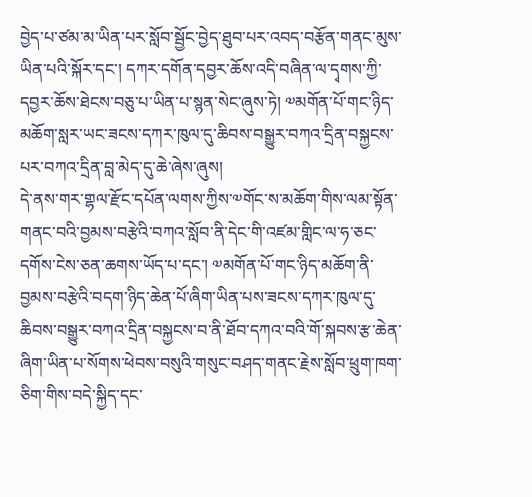བྱེད་པ་ཙམ་མ་ཡིན་པར་སློབ་སྦྱོང་བྱེད་ཐུབ་པར་འབད་བརྩོན་གནང་མུས་ཡིན་པའི་སྐོར་དང་། དཀར་དགོན་དབྱར་ཆོས་འདི་བཞིན་ལ་དྭགས་ཀྱི་དབྱར་ཆོས་ཐེངས་བཅུ་པ་ཡིན་པ་སྙན་སེང་ཞུས་ཏེ། ༧མགོན་པོ་གང་ཉིད་མཆོག་སླར་ཡང་ཟངས་དཀར་ཁུལ་དུ་ཆིབས་བསྒྱུར་བཀའ་དྲིན་བསྐྱངས་པར་བཀའ་དྲིན་བླ་མེད་དུ་ཆེ་ཞེས་ཞུས།
དེ་ནས་གར་གྷལ་རྫོང་དཔོན་ལགས་ཀྱིས་༧གོང་ས་མཆོག་གིས་ལམ་སྟོན་གནང་བའི་བྱམས་བརྩེའི་བཀའ་སློབ་ནི་དེང་གི་འཛམ་གླིང་ལ་ཧ་ཅང་དགོས་ངེས་ཅན་ཆགས་ཡོད་པ་དང་། ༧མགོན་པོ་གང་ཉིད་མཆོག་ནི་བྱམས་བརྩེའི་བདག་ཉིད་ཆེན་པོ་ཞིག་ཡིན་པས་ཟངས་དཀར་ཁུལ་དུ་ཆིབས་བསྒྱུར་བཀའ་དྲིན་བསྐྱངས་བ་ནི་ཐོབ་དཀའ་བའི་གོ་སྐབས་རྩ་ཆེན་ཞིག་ཡིན་པ་སོགས་ཕེབས་བསུའི་གསུང་བཤད་གནང་རྗེས་སློབ་ཕྲུག་ཁག་ཅིག་གིས་བདེ་སྐྱིད་དང་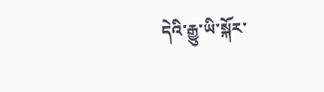དེའི་རྒྱུ་ཡི་སྐོར་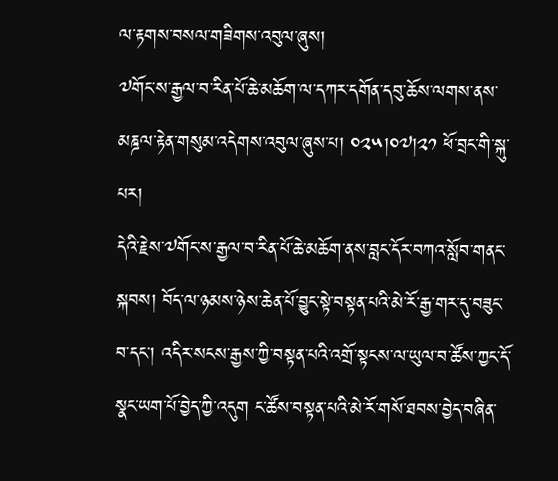ལ་རྟགས་བསལ་གཟིགས་འབུལ་ཞུས།
༧གོང་ས་རྒྱལ་བ་རིན་པོ་ཆེ་མཆོག་ལ་དཀར་དགོན་དབུ་ཆོས་ལགས་ནས་མཎྜལ་རྟེན་གསུམ་འདེགས་འབུལ་ཞུས་པ། ༠༢༥།༠༧།༢༡ ཕོ་བྲང་གི་སྐུ་པར།
དེའི་རྗེས་༧གོང་ས་རྒྱལ་བ་རིན་པོ་ཆེ་མཆོག་ནས་བླང་དོར་བཀའ་སློབ་གནང་སྐབས། བོད་ལ་ཉམས་ཉེས་ཆེན་པོ་བྱུང་སྟེ་བསྟན་པའི་མེ་རོ་རྒྱ་གར་དུ་བཟུང་བ་དང་། འདིར་སངས་རྒྱས་ཀྱི་བསྟན་པའི་འགྲོ་སྟངས་ལ་ཡུལ་བ་ཚོས་ཀྱང་དོ་སྣང་ཡག་པོ་བྱེད་ཀྱི་འདུག ང་ཚོས་བསྟན་པའི་མེ་རོ་གསོ་ཐབས་བྱེད་བཞིན་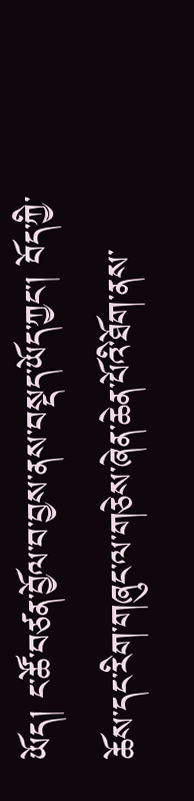ཡོད། ང་ཚོ་བཙན་བྱོལ་བ་བྱས་ནས་བསྡད་ཡོད་ཀྱང་། བོད་ཀྱི་ཆོས་དང་རིག་གཞུང་ལ་གཅེས་ཞེན་ཆེན་པོའི་ཐོག་ནས་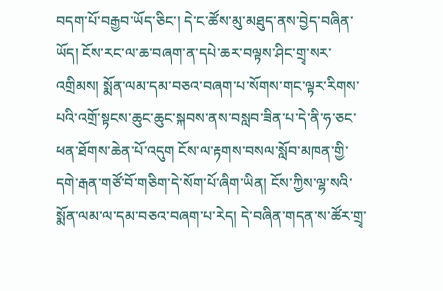བདག་པོ་བརྒྱབ་ཡོད་ཅིང་། དེ་ང་ཚོས་མུ་མཐུད་ནས་བྱེད་བཞིན་ཡོད། ངོས་རང་ལ་ཆ་བཞག་ན་དཔེ་ཆར་བལྟས་ཤིང་གྲྭ་སར་འགྲིམས། སྨོན་ལམ་དམ་བཅའ་བཞག་པ་སོགས་གང་ལྟར་རིགས་པའི་འགྲོ་སྟངས་ཆུང་ཆུང་སྐབས་ནས་བསླབ་ཟིན་པ་དེ་ནི་ཧ་ཅང་ཕན་ཐོགས་ཆེན་པོ་འདུག ངོས་ལ་རྟགས་བསལ་སློབ་མཁན་གྱི་དགེ་རྒན་གཙོ་བོ་གཅིག་དེ་སོག་པོ་ཞིག་ཡིན། ངོས་ཀྱིས་ལྷ་སའི་སྨོན་ལམ་ལ་དམ་བཅའ་བཞག་པ་རེད། དེ་བཞིན་གདན་ས་ཚོར་གྲྭ་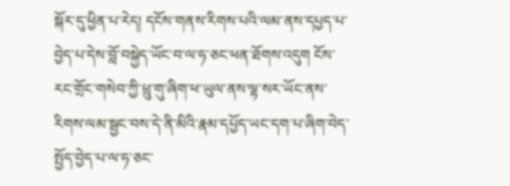སྐོར་དུ་ཕྱིན་པ་རེད། དངོས་གནས་རིགས་པའི་ལམ་ནས་དཔྱད་པ་བྱེད་པ་དེས་བློ་བསྐྱེད་ཡོང་བ་ལ་ཧ་ཅང་ཕན་ཐོགས་འདུག ངོས་རང་གྲོང་གསེབ་ཀྱི་ཕྲུ་གུ་ཞིག་ཕ་ཡུལ་ནས་ལྷ་སར་ཡོང་ནས་རིགས་ལམ་སྦྱང་བས་དེ་ནི་མིའི་རྣམ་དཔྱོད་ཡང་དག་པ་ཞིག་བེད་སྤྱོད་བྱེད་པ་ལ་ཧ་ཅང་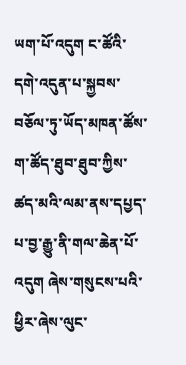ཡག་པོ་འདུག ང་ཚོའི་དགེ་འདུན་པ་སྐྱབས་བཅོལ་ཏུ་ཡོད་མཁན་ཚོས་ག་ཚོད་ཐུབ་ཐུབ་ཀྱིས་ཚད་མའི་ལམ་ནས་དཔྱད་པ་བྱ་རྒྱུ་ནི་གལ་ཆེན་པོ་འདུག ཞེས་གསུངས་པའི་ཕྱིར་ཞེས་ལུང་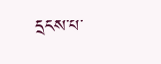དྲངས་པ་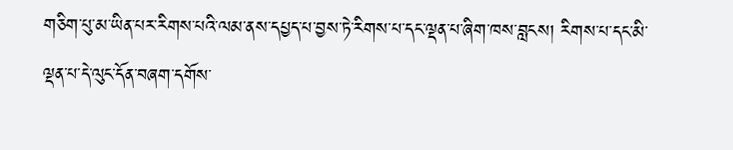གཅིག་པུ་མ་ཡིན་པར་རིགས་པའི་ལམ་ནས་དཔྱད་པ་བྱས་ཏེ་རིགས་པ་དང་ལྡན་པ་ཞིག་ཁས་བླངས། རིགས་པ་དང་མི་ལྡན་པ་དེ་ལུང་དོན་བཞག་དགོས་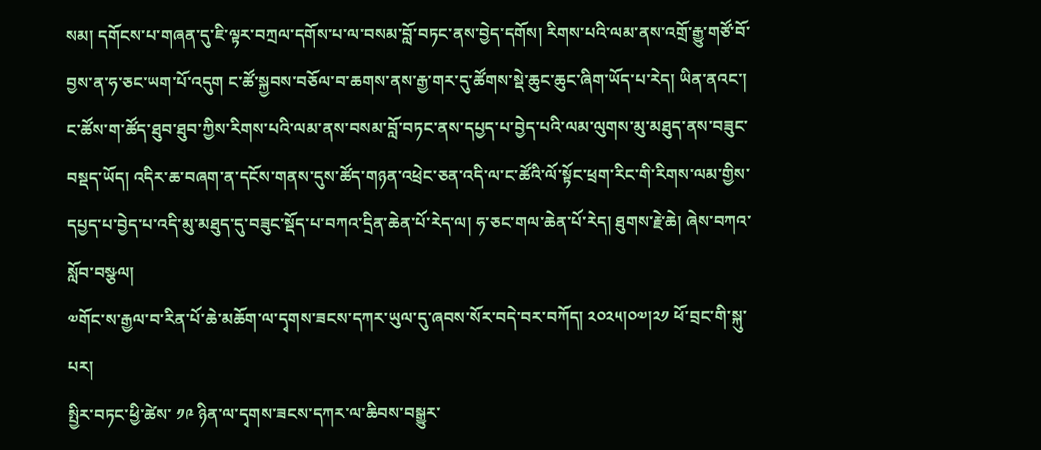སམ། དགོངས་པ་གཞན་དུ་ཇི་ལྟར་བཀྲལ་དགོས་པ་ལ་བསམ་བློ་བཏང་ནས་བྱེད་དགོས། རིགས་པའི་ལམ་ནས་འགྲོ་རྒྱུ་གཙོ་བོ་བྱས་ན་ཧ་ཅང་ཡག་པོ་འདུག ང་ཚོ་སྐྱབས་བཅོལ་བ་ཆགས་ནས་རྒྱ་གར་དུ་ཚོགས་སྡེ་ཆུང་ཆུང་ཞིག་ཡོད་པ་རེད། ཡིན་ནའང་། ང་ཚོས་ག་ཚོད་ཐུབ་ཐུབ་ཀྱིས་རིགས་པའི་ལམ་ནས་བསམ་བློ་བཏང་ནས་དཔྱད་པ་བྱེད་པའི་ལམ་ལུགས་མུ་མཐུད་ནས་བཟུང་བསྡད་ཡོད། འདིར་ཆ་བཞག་ན་དངོས་གནས་དུས་ཚོད་གཉན་འཕྲེང་ཅན་འདི་ལ་ང་ཚོའི་ལོ་སྟོང་ཕྲག་རིང་གི་རིགས་ལམ་གྱིས་དཔྱད་པ་བྱེད་པ་འདི་མུ་མཐུད་དུ་བཟུང་སྡོད་པ་བཀའ་དྲིན་ཆེན་པོ་རེད་ལ། ཧ་ཅང་གལ་ཆེན་པོ་རེད། ཐུགས་རྗེ་ཆེ། ཞེས་བཀའ་སློབ་བསྩལ།
༧གོང་ས་རྒྱལ་བ་རིན་པོ་ཆེ་མཆོག་ལ་དྭགས་ཟངས་དཀར་ཡུལ་དུ་ཞབས་སོར་བདེ་བར་བཀོད། ༢༠༢༥།༠༧།༢༡ ཕོ་བྲང་གི་སྐུ་པར།
སྤྱིར་བཏང་ཕྱི་ཚེས་ ༡༩ ཉིན་ལ་དྭགས་ཟངས་དཀར་ལ་ཆིབས་བསྒྱུར་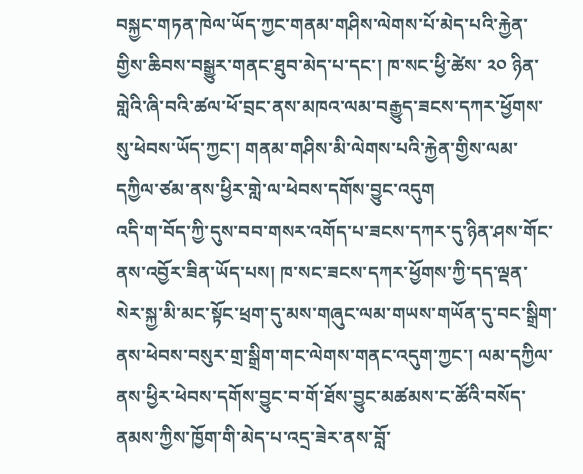བསྐྱང་གཏན་ཁེལ་ཡོད་ཀྱང་གནམ་གཤིས་ལེགས་པོ་མེད་པའི་རྐྱེན་གྱིས་ཆིབས་བསྒྱུར་གནང་ཐུབ་མེད་པ་དང་། ཁ་སང་ཕྱི་ཚེས་ ༢༠ ཉིན་གླེའི་ཞི་བའི་ཚལ་ཕོ་བྲང་ནས་མཁའ་ལམ་བརྒྱུད་ཟངས་དཀར་ཕྱོགས་སུ་ཕེབས་ཡོད་ཀྱང་། གནམ་གཤིས་མི་ལེགས་པའི་རྐྱེན་གྱིས་ལམ་དཀྱིལ་ཙམ་ནས་ཕྱིར་གླེ་ལ་ཕེབས་དགོས་བྱུང་འདུག
འདི་ག་བོད་ཀྱི་དུས་བབ་གསར་འགོད་པ་ཟངས་དཀར་དུ་ཉིན་ཤས་གོང་ནས་འབྱོར་ཟིན་ཡོད་པས། ཁ་སང་ཟངས་དཀར་ཕྱོགས་ཀྱི་དད་ལྡན་སེར་སྐྱ་མི་མང་སྟོང་ཕྲག་དུ་མས་གཞུང་ལམ་གཡས་གཡོན་དུ་བང་སྒྲིག་ནས་ཕེབས་བསུར་གྲ་སྒྲིག་གང་ལེགས་གནང་འདུག་ཀྱང་། ལམ་དཀྱིལ་ནས་ཕྱིར་ཕེབས་དགོས་བྱུང་བ་གོ་ཐོས་བྱུང་མཚམས་ང་ཚོའི་བསོད་ནམས་ཀྱིས་ཁྱོག་གི་མེད་པ་འདྲ་ཟེར་ནས་བློ་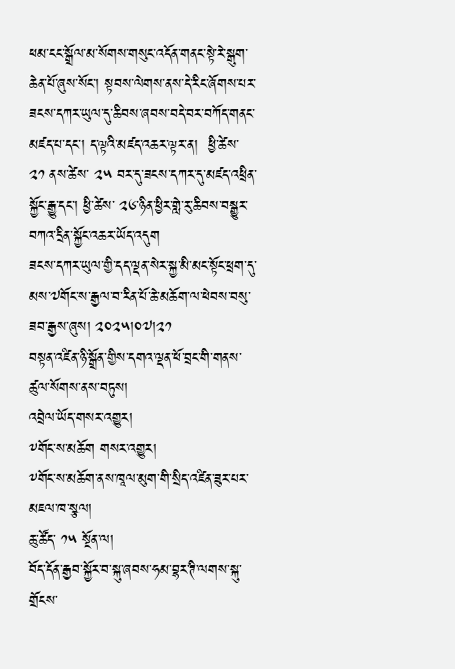ཕམ་ངང་སྒྲོལ་མ་སོགས་གསུང་འདོན་གནང་སྟེ་རེ་སྒུག་ཆེན་པོ་ཞུས་སོང་། སྟབས་ལེགས་ནས་དེ་རིང་ཞོགས་པར་ཟངས་དཀར་ཡུལ་དུ་ཆིབས་ཞབས་བདེ་བར་བཀོད་གནང་མཛད་པ་དང་། ད་ལྟའི་མཛད་འཆར་ལྟར་ན།  ཕྱི་ཚེས་ ༢༡ ནས་ཚེས་ ༢༥ བར་དུ་ཟངས་དཀར་དུ་མཛད་འཕྲིན་སྐྱོང་རྒྱུ་དང་། ཕྱི་ཚེས་ ༢༦་ཉིན་ཕྱིར་གླེ་རུ་ཆིབས་བསྒྱུར་བཀའ་དྲིན་སྐྱོང་འཆར་ཡོད་འདུག
ཟངས་དཀར་ཡུལ་གྱི་དད་ལྡན་སེར་སྐྱ་མི་མང་སྟོང་ཕྲག་དུ་མས་༧གོང་ས་རྒྱལ་བ་རིན་པོ་ཆེ་མཆོག་ལ་ཕེབས་བསུ་ཟབ་རྒྱས་ཞུས། ༢༠༢༥།༠༧།༢༡
བསྟན་འཛིན་ཉི་སྒྲོན་གྱིས་དགའ་ལྡན་ཕོ་བྲང་གི་གནས་ཚུལ་སོགས་ནས་བཏུས།
འབྲེལ་ཡོད་གསར་འགྱུར།
༸གོང་ས་མཆོག གསར་འགྱུར།
༸གོང་ས་མཆོག་ནས་ཁཱལ་མུག་གི་སྲིད་འཛིན་ཟུར་པར་མཇལ་ཁ་སྩལ།
ཆུ་ཚོད་ ༡༥ སྔོན་ལ།
བོད་དོན་རྒྱབ་སྐྱོར་བ་སྐུ་ཞབས་ཧམ་བྷར་ཊི་ལགས་སྐུ་གྲོངས་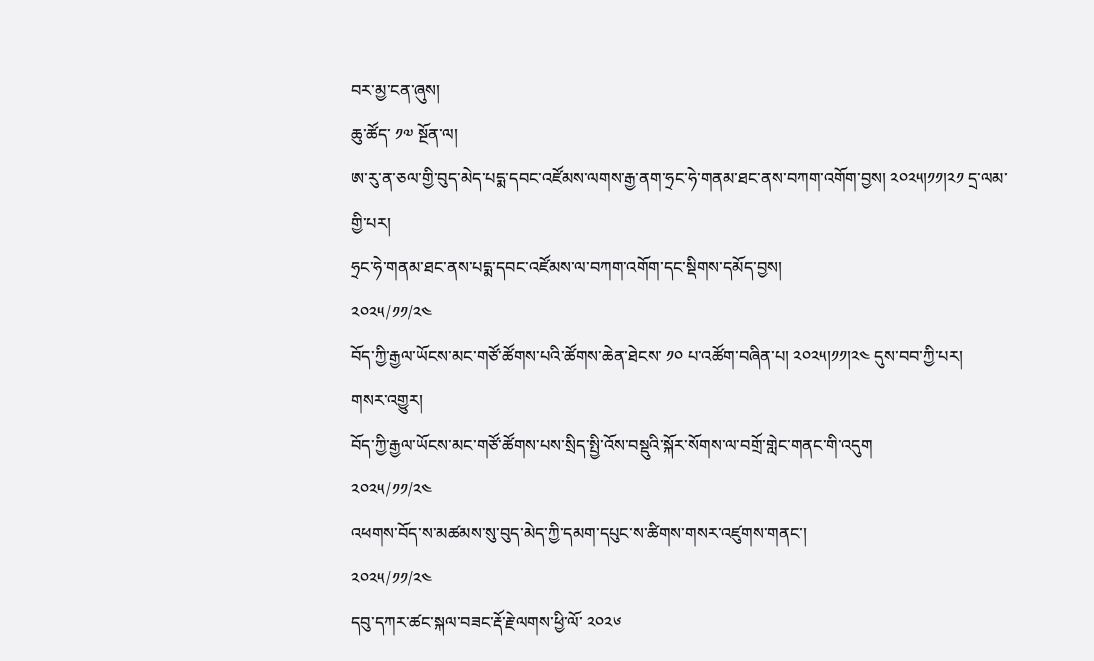བར་མྱ་ངན་ཞུས།
ཆུ་ཚོད་ ༡༧ སྔོན་ལ།
ཨ་རུ་ན་ཅལ་གྱི་བུད་མེད་པདྨ་དབང་འཛོམས་ལགས་རྒྱ་ནག་ཧྲང་ཧེ་གནམ་ཐང་ནས་བཀག་འགོག་བྱས། ༢༠༢༥།༡༡།༢༡ དྲ་ལམ་གྱི་པར།
ཧྲང་ཧེ་གནམ་ཐང་ནས་པདྨ་དབང་འཛོམས་ལ་བཀག་འགོག་དང་སྡིགས་དམོད་བྱས།
༢༠༢༥/༡༡/༢༤
བོད་ཀྱི་རྒྱལ་ཡོངས་མང་གཙོ་ཚོགས་པའི་ཚོགས་ཆེན་ཐེངས་ ༡༠ པ་འཚོག་བཞིན་པ། ༢༠༢༥།༡༡།༢༤ དུས་བབ་ཀྱི་པར།
གསར་འགྱུར།
བོད་ཀྱི་རྒྱལ་ཡོངས་མང་གཙོ་ཚོགས་པས་སྲིད་སྤྱི་འོས་བསྡུའི་སྐོར་སོགས་ལ་བགྲོ་གླེང་གནང་གི་འདུག
༢༠༢༥/༡༡/༢༤
འཕགས་བོད་ས་མཚམས་སུ་བུད་མེད་ཀྱི་དམག་དཔུང་ས་ཚིགས་གསར་འཛུགས་གནང་།
༢༠༢༥/༡༡/༢༤
དབུ་དཀར་ཚང་སྐལ་བཟང་རྡོ་རྗེ་ལགས་ཕྱི་ལོ་ ༢༠༢༦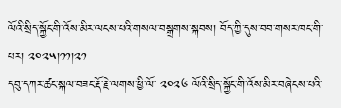ལོའི་སྲིད་སྐྱོང་གི་འོས་མིར་ལངས་པའི་གསལ་བསྒྲགས་སྐབས། བོད་ཀྱི་དུས་བབ་གསར་ཁང་གི་པར། ༢༠༢༥།༡༡།༢༡
དབུ་དཀར་ཚང་སྐལ་བཟང་རྡོ་རྗེ་ལགས་ཕྱི་ལོ་ ༢༠༢༦ ལོའི་སྲིད་སྐྱོང་གི་འོས་མིར་བཞེངས་པའི་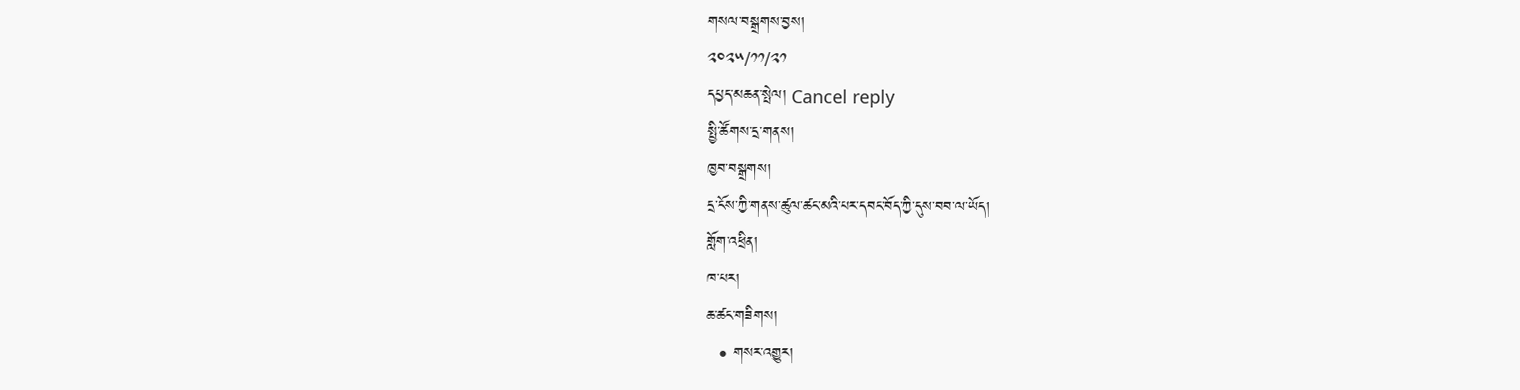གསལ་བསྒྲགས་བྱས།
༢༠༢༥/༡༡/༢༡
དཔྱད་མཆན་སྤེལ། Cancel reply
སྤྱི་ཚོགས་དྲ་གནས།
ཁྱབ་བསྒྲགས།
དྲ་ངོས་ཀྱི་གནས་ཚུལ་ཚང་མའི་པར་དབང་བོད་ཀྱི་དུས་བབ་ལ་ཡོད།
གློག་འཕྲིན།
ཁ་པར།
ཆ་ཚང་གཟིགས།
  • གསར་འགྱུར།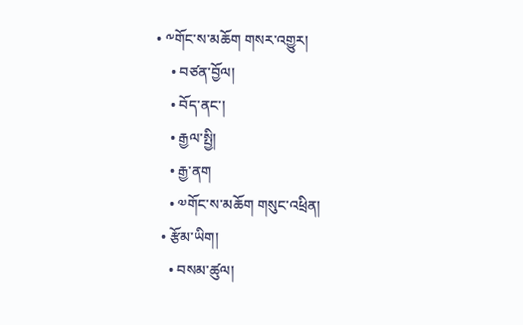• ༸གོང་ས་མཆོག གསར་འགྱུར།
    • བཙན་བྱོལ།
    • བོད་ནང་།
    • རྒྱལ་སྤྱི།
    • རྒྱ་ནག
    • ༧གོང་ས་མཆོག གསུང་འཕྲིན།
  • རྩོམ་ཡིག།
    • བསམ་ཚུལ།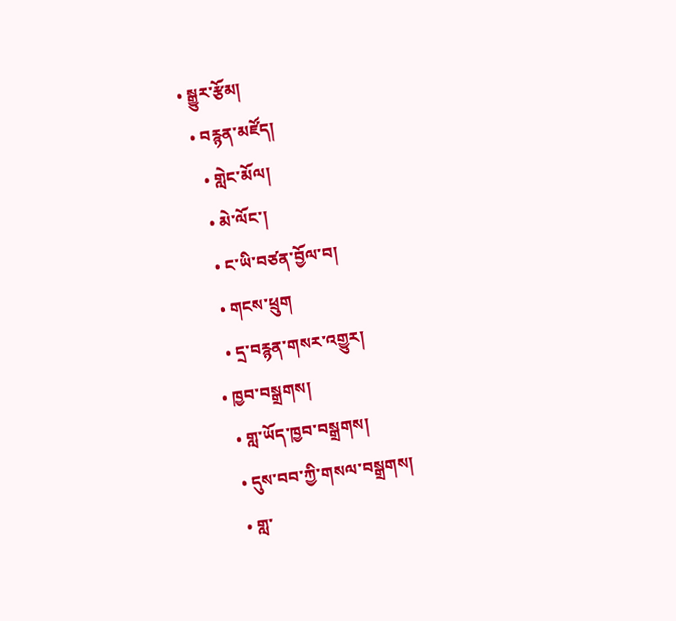• སྒྱུར་རྩོམ།
  • བརྙན་མཛོད།
    • གླེང་མོལ།
    • མེ་ལོང་།
    • ང་ཡི་བཙན་བྱོལ་བ།
    • གངས་ཕྲུག
    • དྲ་བརྙན་གསར་འགྱུར།
  • ཁྱབ་བསྒྲགས།
    • གླ་ཡོད་ཁྱབ་བསྒྲགས།
    • དུས་བབ་ཀྱི་གསལ་བསྒྲགས།
    • གླ་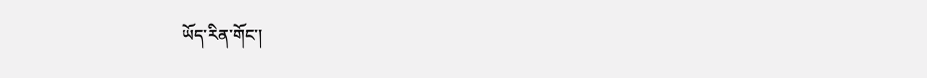ཡོད་རིན་གོང་།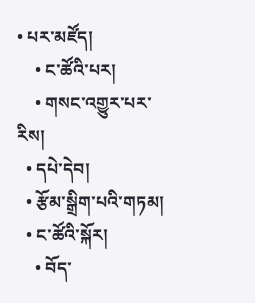• པར་མཛོད།
    • ང་ཚོའི་པར།
    • གསང་འགྱུར་པར་རིས།
  • དཔེ་དེབ།
  • རྩོམ་སྒྲིག་པའི་གཏམ།
  • ང་ཚོའི་སྐོར།
    • བོད་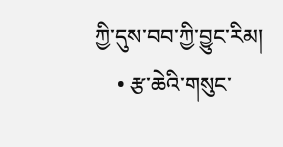ཀྱི་དུས་བབ་ཀྱི་བྱུང་རིམ།
    • རྩ་ཆེའི་གསུང་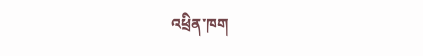འཕྲིན་ཁག